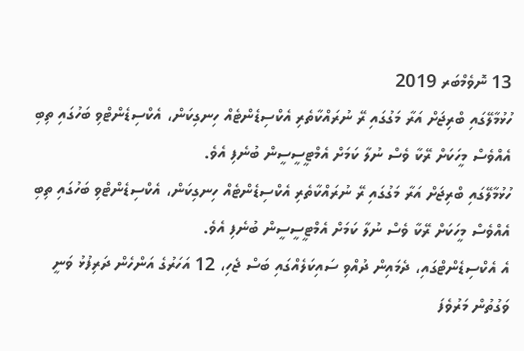13 ނޮވެމްބަރ 2019
ހުޅުމާލޭގައި ބްރިޖަށް އަރާ މަގުގައި ރޭ ނުރައްކާތެރި އެކްސިޑެންޓެއް ހިނގިކަން، އެކްސިޑެންޓްވި ބަހުގައި ތިބި އެއްވެސް މީހަކަށް ރޭކާ ވެސް ނުލާ ކަމަށް އެމްޓީސީސީން ބުނެފި އެވެ.
ހުޅުމާލޭގައި ބްރިޖަށް އަރާ މަގުގައި ރޭ ނުރައްކާތެރި އެކްސިޑެންޓެއް ހިނގިކަން، އެކްސިޑެންޓްވި ބަހުގައި ތިބި އެއްވެސް މީހަކަށް ރޭކާ ވެސް ނުލާ ކަމަށް އެމްޓީސީސީން ބުނެފި އެވެ.
އެ އެކްސިޑެންޓްގައި، ދެމައިން ދުއްވި ސައިކަލެއްގައި ބަސް ޖެހި، 12 އަހަރުގެ އަންހެން ދަރިފުޅު ވަނީ ވަގުތުން މަރުވެފަ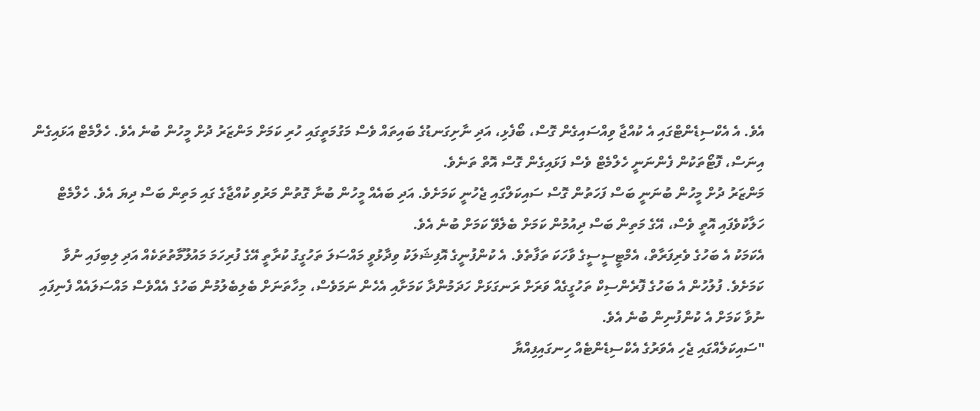އެވެ. އެ އެކްސިޑެންޓްގައި އެ ކުއްޖާ ވިއްސައިގެން ގޮސް، ބޯފެޅި، އަދި ނާށިގަނޑުގެ ބައިތައް ވެސް މަގުމަތީގައި ހުރި ކަމަށް މަންޒަރު ދުށް މީހުން ބުނެ އެވެ. ހެލްމެޓް އަޅައިގެން އިނަސް، ފޮޓޯތަކުން ފެންނަނީ ހެލްމެޓް ވެސް ފަޅައިގެން ގޮސް އޮތް ތަނެވެ.
މަންޒަރު ދުށް މީހުން ބުނަނީ ބަސް ފަހަތުން ގޮސް ސައިކަލްގައި ޖެހުނީ ކަމަށެވެ. އަދި ބައެއް މީހުން ބުނާ ގޮތުން މަރުވި ކުއްޖާގެ ގައި މަތިން ބަސް ދިޔަ އެވެ. ހެލްމެޓް ހަލާކުވެފައި އޮތީ ވެސް، އޭގެ މަތިން ބަސް ދިއުމުން ކަމަށް ބެލެވޭ ކަމަށް ބުނެ އެވެ.
އެކަމަކު އެ ބަހުގެ ވެރިފަރާތް، އެމްޓީސީސީގެ ވާހަކަ ތަފާތެވެ. އެ ކުންފުނީގެ އޮފިޝަލަކު ވިދާޅުވީ މައްސަލަ ތަހުގީގު ކުރާތީ އޭގެ ފުރިހަމަ މައުލޫމާތުތަކެއް އަދި ލިބިފައި ނުވާ ކަމަށެވެ. ފުލުހުން އެ ބަހުގެ ފޮރެންސިކް ތަހުގީގެއް ވަރަށް ރަނގަޅަށް ހަދަމުންދާ ކަމަށާއި އެހެން ނަމަވެސް، މިހާތަނަށް ބެލިބެލުމުން ބަހުގެ އެއްވެސް މައްސަލައެއް ފެނިފައި ނުވާ ކަމަށް އެ ކުންފުނިން ބުނެ އެވެ.
"ސައިކަލެއްގައި ޖެހި އެވަރުގެ އެކްސިޑެންޓެއް ހިނގައިފިއްޔާ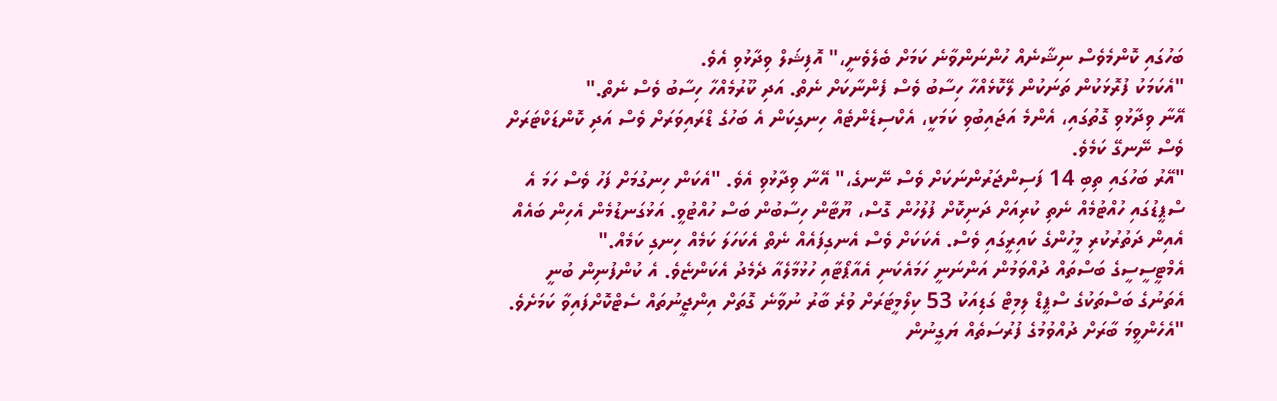ބަހުގައި ކޮންމެވެސް ނިޝާނެއް ހުންނަންވާނެ ކަމަށް ބެލެވެނީ،" އޮފިޝަލް ވިދާޅުވި އެވެ.
"އެކަމަކު ފުރޮޅަކުން ތަނަކުން ލޭކޮޅެއްހާ ހިސާބު ވެސް ފެންނާކަށް ނެތް. އަދި ކޫރުމެއްހާ ހިސާބު ވެސް ނެތް."
އޭނާ ވިދާޅުވި ގޮތުގައި، އެންމެ އަޖައިބުވި ކަމަކީ، އެކްސިޑެންޓެއް ހިނގިކަން އެ ބަހުގެ ޑްރައިވަރަށް ވެސް އަދި ކޮންޑަކްޓަރަށް ވެސް ނޭނގޭ ކަމެވެ.
"އޭރު ބަހުގައި ތިބި 14 ފަސިންޖަރުންނަކަށް ވެސް ނޭނގެ،" އޭނާ ވިދާޅުވި އެވެ. "އެކަން ހިނގުމަށް ފަހު ވެސް ހަމަ އެ ސްޕީޑުގައި ހުއްޓުމެއް ނެތި ކުރިއަށް ދަނިކޮށް ފުލުހުން ގޮސް، ޔޫޓާން ހިސާބުން ބަސް ހުއްޓުވީ. އަޅުގަނޑުމެން އެހިން ބައެއް އެއިން ދަތުރުކުރި މީހުންގެ ކައިރީގައި ވެސް. އެކަކަށް ވެސް އެނގިފައެއް ނެތް އެކަހަލަ ކަމެއް ހިނގި ކަމެއް."
އެމްޓީސީސީގެ ބަސްތައް ދުއްވަމުން އަންނަނީ ހަމައެކަނި އެއާޕޯޓާއި ހުޅުމާލެއާ ދެމެދު އެކަންޏެވެ. އެ ކުންފުނިން ބުނީ އެތަނުގެ ބަސްތަކުގެ ސްޕީޑް ލިމިޓް ގަޑިއަކު 53 ކިލޯމީޓަރަށް ވުރެ ބާރު ނުވާނެ ގޮތަށް އިންޖީނުތައް ސެޓްކޮށްފައިވާ ކަމަށެވެ.
"އެހެންވީމަ ބާރަށް ދުއްވުމުގެ ފުރުސަތެއް ޔަގީނުން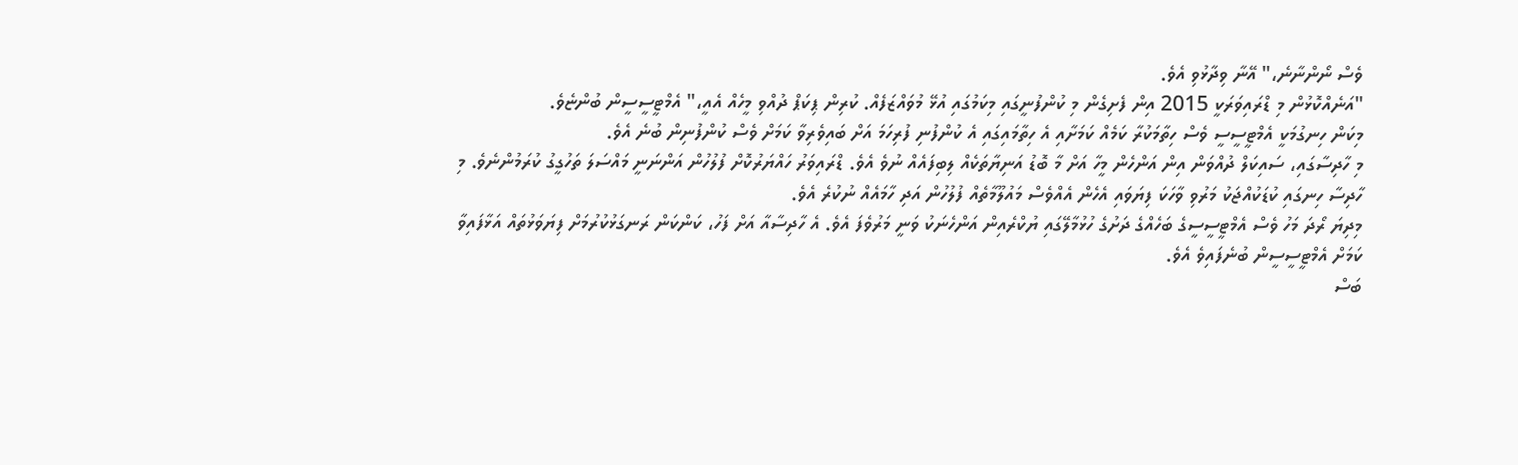ވެސް ނޯންނާނެ،" އޭނާ ވިދާޅުވި އެވެ.
"އަނެއްކޮޅުން މި ޑްރައިވަރަކީ 2015 އިން ފެށިގެން މި ކުންފުނީގައި މިކަމުގައި އުޅޭ މުވައްޒަފެއް. ކުރިން ޕިކަޕް ދުއްވި މީހެއް އެއީ،" އެމްޓީސީސީން ބުންޏެވެ.
މިކަން ހިނގުމަކީ އެމްޓީސީސީ ވެސް ހިތާމަކުރާ ކަމެއް ކަމަށާއި އެ ހިތާމައިގައި އެ ކުންފުނި ފުރިހަމަ އަށް ބައިވެރިވާ ކަމަށް ވެސް ކުންފުނިން ބުނެ އެވެ.
މި ހާދިސާގައި، ސައިކަލް ދުއްވަން އިން އަންހެން މީހާ އަށް މާ ބޮޑު އަނިޔާތަކެއް ލިބިފައެއް ނުވެ އެވެ. ޑްރައިވަރު ހައްޔަރުކޮށް ފުލުހުން އަންނަނީ މައްސަލަ ތަހުގީގު ކުރަމުންނެވެ. މި ހާދިސާ ހިނގައި ކުޑަކުއްޖަކު މަރުވި ވާހަކަ ފިޔަވައި އެހެން އެއްވެސް މައުލޫމާތެއް ފުލުހުން އަދި ހާމައެއް ނުކުރެ އެވެ.
މިދިޔަ ރޯދަ މަހު ވެސް އެމްޓީސީސީގެ ބަހެއްގެ ދަށުގެ ހުޅުމާލޭގައި ޔުކްރެއިން އަންހެނަކު ވަނީ މަރުވެފަ އެވެ. އެ ހާދިސާއާ އަށް ފަހު، ކަންކަން ރަނގަޅުކުރުމަށް ފިޔަވަޅުތައް އަޅާފައިވާ ކަމަށް އެމްޓީސީސީން ބުނެފައިވެ އެވެ.
ބަސް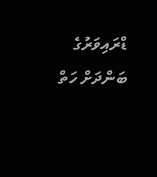ޑްރައިވަރުގެ ބަންދަށް ހަތް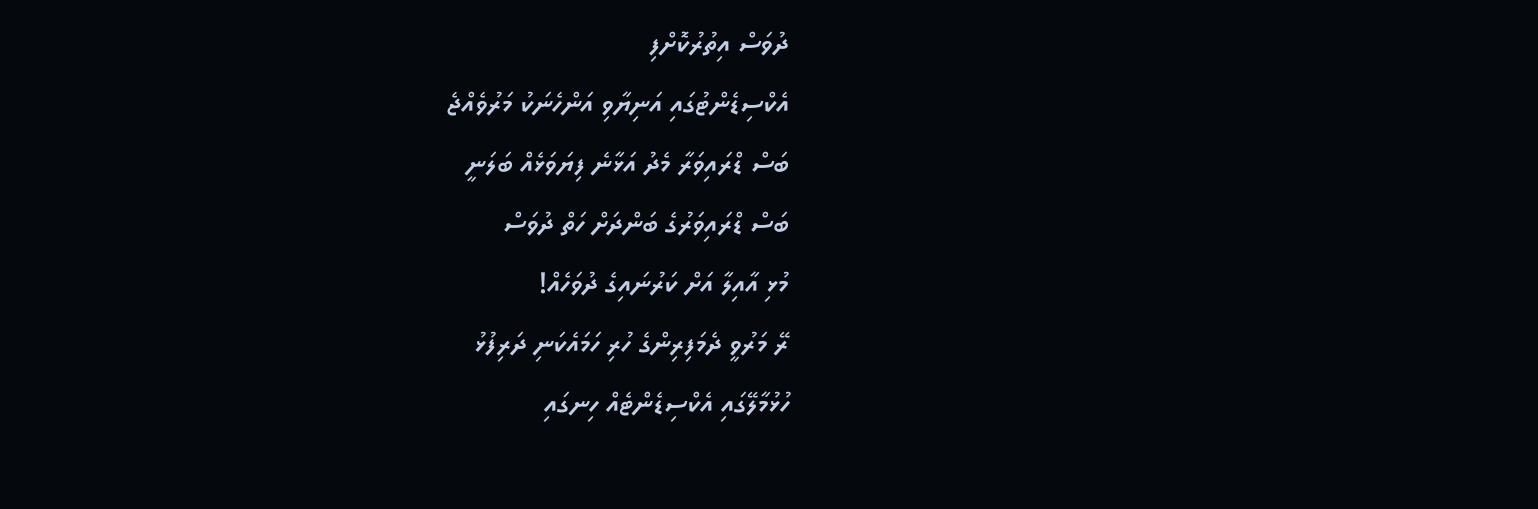ދުވަސް އިތުރުކޮށްފި
އެކްސިޑެންޓުގައި އަނިޔާވި އަންހެނަކު މަރުވެއްޖެ
ބަސް ޑްރައިވަރާ މެދު އަޅާނެ ފިޔަވަޅެއް ބަލަނީ
ބަސް ޑްރައިވަރުގެ ބަންދަށް ހަތް ދުވަސް
މުޅި އާއިލާ އަށް ކަރުނައިގެ ދުވަހެއް!
ރޭ މަރުވީ ދެމަފިރިންގެ ހުރި ހަމައެކަނި ދަރިފުޅު
ހުޅުމާލޭގައި އެކްސިޑެންޓެއް ހިނގައި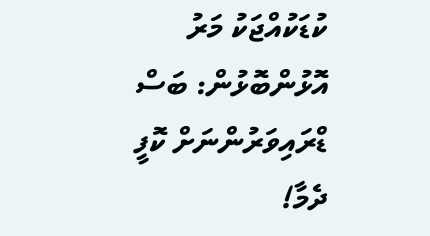ކުޑަކުއްޖަކު މަރު
އޮޅުންބޮޅުން: ބަސް ޑްރައިވަރުންނަށް ކޮފީ ދެމާ!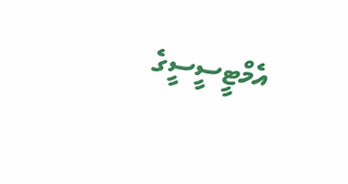އެމްޓީސީސީގެ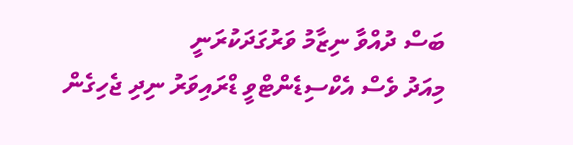ބަސް ދުއްވާ ނިޒާމު ވަރުގަދަކުރަނީ
މިއަދު ވެސް އެކްސިޑެންޓްވީ ޑްރައިވަރު ނިދި ޖެހިގެން